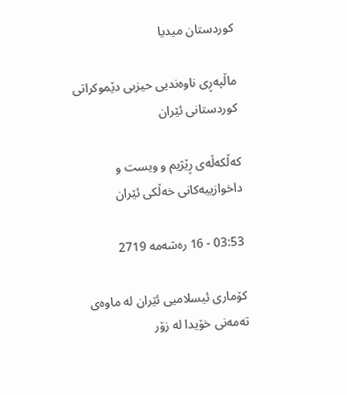کوردستان میدیا

ماڵپەڕی ناوەندیی حیزبی دێموکراتی کوردستانی ئێران

کەڵکەڵەی ڕێژیم و ویست ‌و داخوازییەکانی خەڵکی ئێران

03:53 - 16 رەشەمه 2719

کۆماری ئیسلامیی ئێران لە ماوەی تەمەنی خۆیدا لە زۆر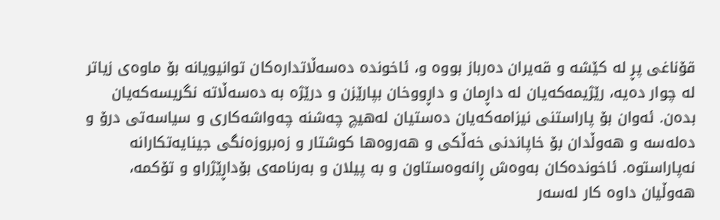قۆناغی پڕ لە کێشە و قەیران دەرباز بووە و، ئاخوندە دەسەڵاتدارەکان توانیویانە بۆ ماوەی زیاتر لە چوار دەیە، رێژیمەکەیان لە داڕمان و داڕووخان بپارێزن و درێژە بە دەسەڵاتە نگریسەکەیان بدەن. ئەوان بۆ پاراستنی نیزامەکەیان دەستیان لەهیچ چەشنە چەواشەکاری و سیاسەتی درۆ و دەلەسە و هەوڵدان بۆ خاپاندنی خەڵکی و هەروەها کوشتار و زەبروزەنگی جینایەتکارانە نەپاراستوە. ئاخوندەکان بەوەش ڕانەوەستاون و بە پیلان و بەرنامەی بۆداڕێژراو و تۆکمە، هەوڵیان داوە کار لەسەر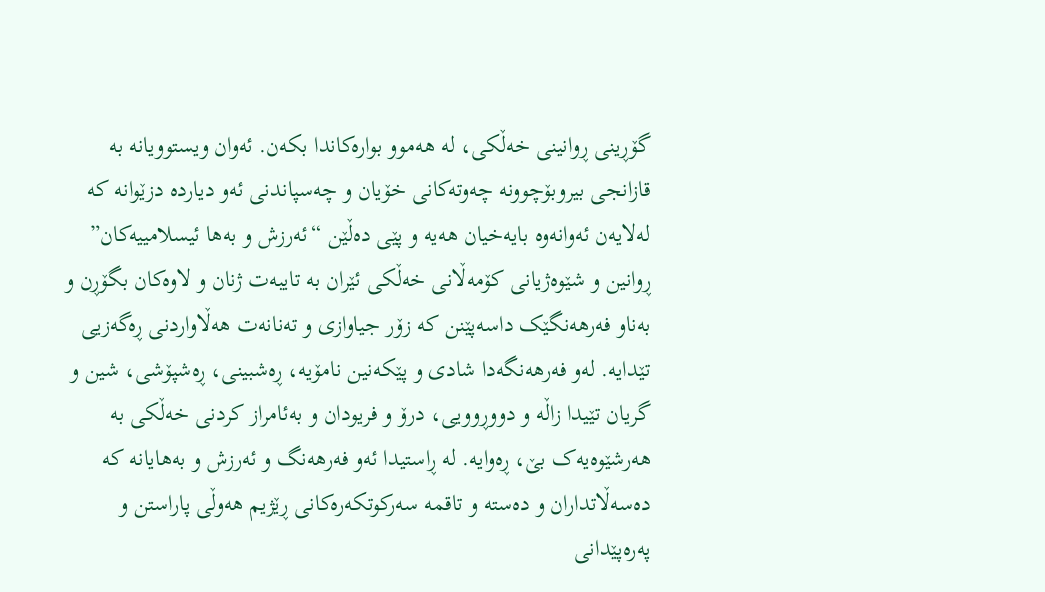گۆڕینی ڕوانینی خەڵکی، لە هەموو بوارەکاندا بکەن. ئەوان ویستوویانە بە قازانجی بیروبۆچوونە چەوتەکانی خۆیان و چەسپاندنی ئەو دیاردە دزێوانە کە لەلایەن ئەوانەوە بایەخیان هەیە و پێی دەڵێن “ئەرزش و بەها ئیسلامییەکان” ڕوانین و شێوەژیانی کۆمەڵانی خەڵکی ئێران بە تایبەت ژنان و لاوەکان بگۆڕن و بەناو فەرهەنگێک داسەپێنن کە زۆر جیاوازی و تەنانەت هەڵاواردنی ڕەگەزیی تێدایە. لەو فەرهەنگەدا شادی و پێکەنین نامۆیە، ڕەشبینی، ڕەشپۆشی، شین و گریان تێیدا زاڵە و دووڕوویی، درۆ و فریودان و بەئامراز کردنی خەڵکی بە هەرشێوەیەک بێ‌، ڕەوایە. لە ڕاستیدا ئەو فەرهەنگ و ئەرزش و بەهایانە کە دەسەڵاتداران و دەستە و تاقمە سەرکوتکەرەکانی ڕێژیم هەوڵی پاراستن و پەرەپێدانی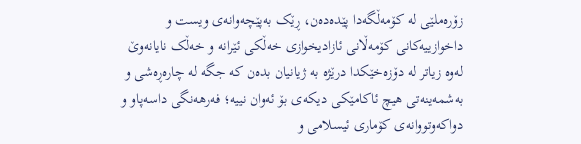زۆرەملێی لە کۆمەڵگەدا پێدەدەن، ڕێک بەپێچەوانەی ویست و داخوازییەکانی کۆمەڵانی ئازادیخوازی خەڵکی ئێرانە و خەڵک نایانەوێ لەوە زیاتر لە دۆزەخێکدا درێژە بە ژیانیان بدەن کە جگە لە چارەڕەشی و بەشمەینەتی هیچ ئاکامێکی دیکەی بۆ ئەوان نییە؛ فەرهەنگی داسەپاو و دواکەوتووانەی کۆماری ئیسلامی و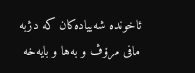ئاخوندە شەییادەکان کە دژبە مافی مرۆڤ و بەها و بایەخە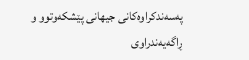پەسەندکراوەکانی جیهانی پێشکەوتوو و ڕاگەیەندراوی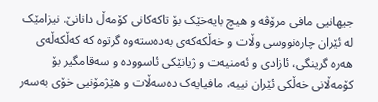جیهانیی مافی مرۆڤە و هیچ بایەخێک بۆ تاکەکانی کۆمەڵ دانانێ. نیزامێک لە ئێران چارەنووسی وڵات و خەڵکەکەی بەدەستەوە گرتوە کە کەڵکەڵەی هەرە گرینگی، ئازادی و ئەمنیەت و ژیانێکی ئاسوودە و سەقامگیر بۆ کۆمەڵانی خەڵکی ئێران نییە، مافیایەک دەسەڵات و هێژمۆنیی خۆی بەسەر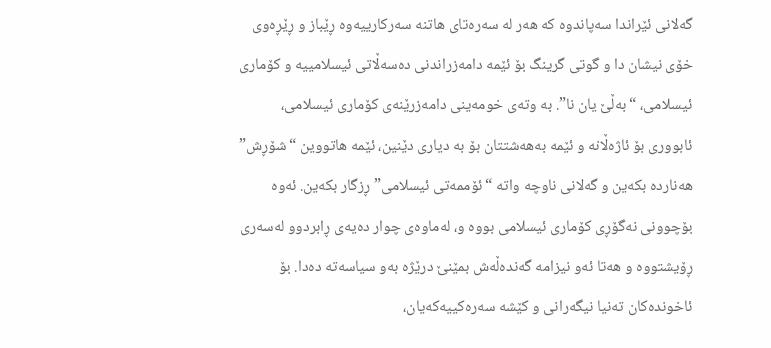گەلانی ئێراندا سەپاندوە کە هەر لە سەرەتای هاتنە سەرکارییەوە ڕێباز و ڕێڕەوی خۆی نیشان دا و گوتی گرینگ بۆ ئێمە دامەزراندنی دەسەڵاتی ئیسلامییە و کۆماری ئیسلامی، “بەڵێ یان نا”. بە وتەی خومەینی دامەزرێنەی کۆماری ئیسلامی، ئابووری بۆ ئاژەڵانە و ئێمە بەهەشتتان بۆ بە دیاری دێنین، ئێمە هاتووین “شۆڕش” هەناردە بکەین و گەلانی ناوچە واتە “ئۆممەتی ئیسلامی” ڕزگار بکەین. ئەوە بۆچوونی نەگۆڕی کۆماری ئیسلامی بووە و، لەماوەی چوار دەیەی ڕابردوو لەسەری ڕۆیشتووە و هەتا ئەو نیزامە گەندەڵەش بمێنێ درێژە بەو سیاسەتە دەدا. بۆ ئاخوندەکان تەنیا نیگەرانی و کێشە سەرەکییەکەیان،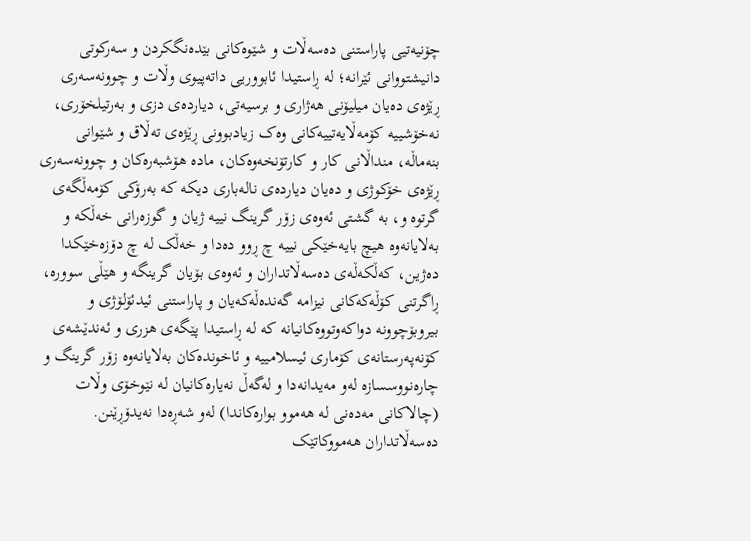چۆنیەتیی پاراستنی دەسەڵات و شێوەکانی بێدەنگکردن و سەرکوتی دانیشتووانی ئێرانە؛ لە ڕاستیدا ئابووریی داتەپیوی وڵات و چوونەسەری ڕێژەی دەیان میلیۆنی هەژاری و برسیەتی، دیاردەی دزی و بەرتیلخۆری، نەخۆشییە کۆمەڵایەتییەکانی وەک زیادبوونی ڕێژەی تەڵاق و شێوانی بنەماڵە، منداڵانی کار و کارتۆنخەوەکان، مادە هۆشبەرەکان و چوونەسەری ڕێژەی خۆکوژی و دەیان دیاردەی نالەباری دیکە کە بەرۆکی کۆمەڵگەی گرتوە و، بە گشتی ئەوەی زۆر گرینگ نییە ژیان و گوزەرانی خەڵکە و بەلایانەوە هیچ بایەخێکی نییە چ ڕوو دەدا و خەڵک لە چ دۆزەخێکدا دەژین، کەڵکەڵەی دەسەڵاتداران و ئەوەی بۆیان گرینگە و هێڵی سوورە، ڕاگرتنی کۆڵەکەکانی نیزامە گەندەڵەکەیان و پاراستنی ئیدئۆلۆژی و بیروبۆچوونە دواکەوتووەکانیانە کە لە ڕاستیدا پێگەی هزری و ئەندێشەی کۆنەپەرستانەی کۆماری ئیسلامییە و ئاخوندەکان بەلایانەوە زۆر گرینگ و چارەنووسسازە لەو مەیدانەدا و لەگەڵ نەیارەکانیان لە نێوخۆی وڵات (چالاکانی مەدەنی لە هەموو بوارەکاندا) لەو شەڕەدا نەیدۆڕێنن. دەسەڵاتداران هەمووکاتێک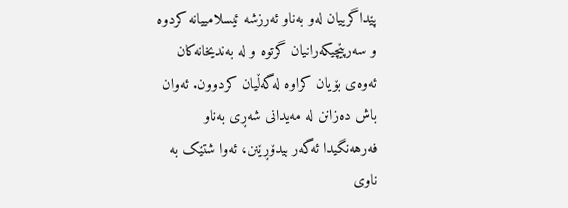پێداگرییان لەو بەناو ئەرزشە ئیسلامییانە کردوە و سەرپێچیکەرانیان گرتوە و لە بەندیخانەکان ئەوەی بۆیان کراوە لەگەڵیان کردوون. ئەوان باش دەزانن لە مەیدانی شەڕی بەناو فەرهەنگیدا ئەگەر بیدۆڕێنن، ئەوا شتێک بە ناوی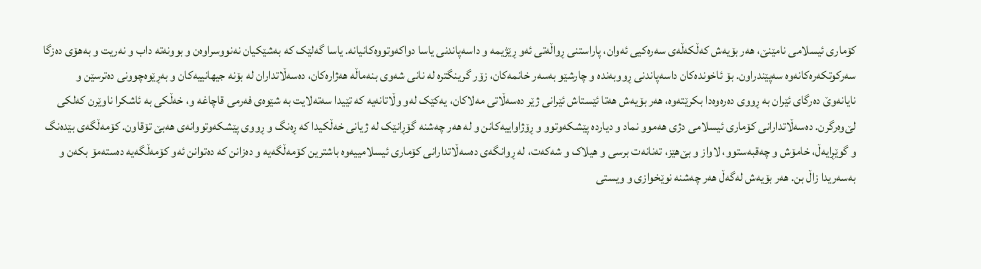کۆماری ئیسلامی نامێنێ، هەر بۆیەش کەڵکەڵەی سەرەکیی ئەوان، پاراستنی ڕواڵەتی ئەو ڕێژیمە و داسەپاندنی یاسا دواکەوتووەکانیانە. یاسا گەلێک کە بەشێکیان نەنووسراوەن و بوونەتە داب و نەریت و بەهۆی دەزگا سەرکوتکەرەکانەوە سەپێندراون. بۆ ئاخوندەکان داسەپاندنی ڕووبەندە و چارشێو بەسەر خانمەکان، زۆر گرینگترە لە نانی شەوی بنەماڵە هەژارەکان، دەسەڵاتداران لە بۆنە جیهانییەکان و بەڕێوەچوونی دەترسێن و نایانەوێ دەرگای ئێران بە ڕووی دەرەوەدا بکرێتەوە، هەر بۆیەش هەتا ئێستاش ئێرانی ژێر دەسەڵاتی مەلاکان، یەکێک لەو وڵاتانەیە کە تێیدا سەتەلایت بە شێوەی فەرمی قاچاغە و، خەڵکی بە ئاشکرا ناوێرن کەلکی لێ‌وەرگرن. دەسەڵاتدارانی کۆماری ئیسلامی دژی هەموو نماد و دیاردە پێشکەوتوو و ڕۆژاواییەکانن و لە هەر چەشنە گۆڕانێک لە ژیانی خەڵکیدا کە ڕەنگ‌ و ڕووی پێشکەوتووانەی هەبێ تۆقاون. کۆمەڵگەی بێدەنگ و گوێڕایەڵ، خامۆش و چەقبەستوو، لاواز و بێ‌هێز، تەنانەت برسی و هیلاک و شەکەت، لە ڕوانگەی دەسەڵاتدارانی کۆماری ئیسلامییەوە باشترین کۆمەڵگەیە و دەزانن کە دەتوانن ئەو کۆمەڵگەیە دەستەمۆ بکەن و بەسەریدا زاڵ بن. هەر بۆیەش لەگەڵ هەر چەشنە نوێخوازی و ویستی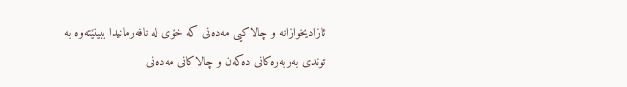ئازادیخوازانە و چالاکیی مەدەنی کە خۆی لە نافەرمانیدا ببینێتەوە بە توندی بەربەرەکانی دەکەن و چالاکانی مەدەنی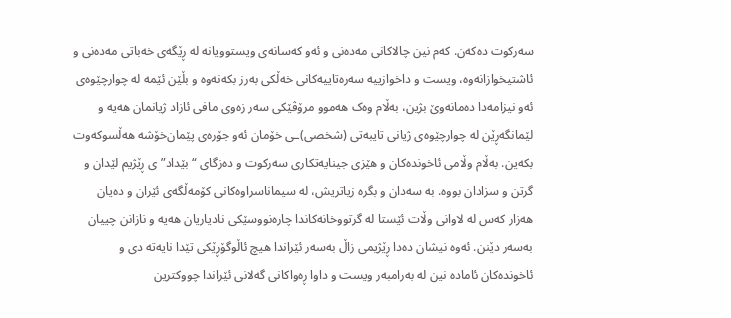سەرکوت دەکەن. کەم نین چالاکانی مەدەنی و ئەو کەسانەی ویستوویانە لە ڕێگەی خەباتی مەدەنی و ئاشتیخوازانەوە، ویست و داخوازییە سەرەتاییەکانی خەڵکی بەرز بکەنەوە و بڵێن ئێمە لە چوارچێوەی ئەو نیزامەدا دەمانەوێ بژین، بەڵام وەک هەموو مرۆڤێکی سەر زەوی مافی ئازاد ژیانمان هەیە و لێمانگەڕێن لە چوارچێوەی ژیانی تایبەتی (شخصی)ـی خۆمان ئەو جۆرەی پێمان‌خۆشە هەڵسوکەوت بکەین. بەڵام وڵامی ئاخوندەکان و هێزی جینایەتکاری سەرکوت و دەزگای “بێداد”ی ڕێژیم لێدان و گرتن و سزادان بووە. بە سەدان و بگرە زیاتریش، لە سیماناسراوەکانی کۆمەڵگەی ئێران و دەیان هەزار کەس لە لاوانی وڵات ئێستا لە گرتووخانەکاندا چارەنووسێکی نادیاریان هەیە و نازانن چییان بەسەر دێنن. ئەوە نیشان دەدا ڕێژیمی زاڵ بەسەر ئێراندا هیچ ئاڵوگۆڕێکی تێدا نایەتە دی و ئاخوندەکان ئامادە نین لە بەرامبەر ویست و داوا ڕەواکانی گەلانی ئێراندا چووکترین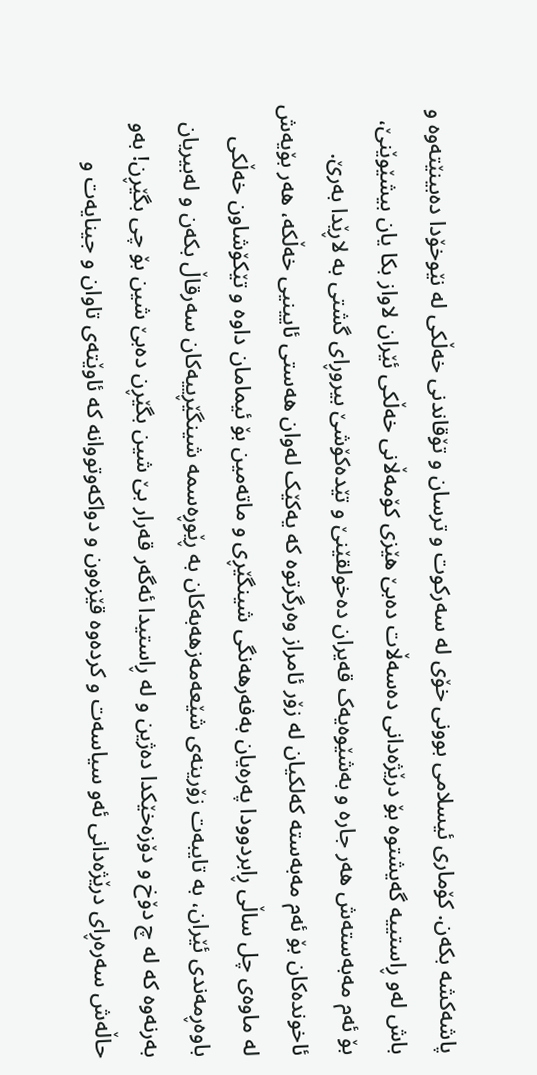پاشەکشە بکەن. کۆماری ئیسلامی بوونی خۆی لە سەرکوت و ترسان و تۆقاندنی خەڵکی لە نێوخۆدا دەبینێتەوە و باش لەو ڕاستییە گەیشتوە بۆ درێژەدانی دەسەڵات دەبێ هێزی کۆمەڵانی خەڵکی ئێران لاواز بکا یان بیشێوێنێ، بۆ ئەم مەبەستەش هەر جارە و بەشێوەیەک قەیران دەخولقێنێ و تێدەکۆشێ بیروڕای گشتی بە لاڕێدا بەرێ. ئاخوندەکان بۆ ئەم مەبەستە کەلکیان لە زۆر ئامراز وەرگرتوە کە یەکێک لەوان هەستی ئایینیی خەڵکە، هەر بۆیەش لە ماوەی چل ساڵی ڕابردوودا پەرەیان بەفەرهەنگی شینگێڕی و ماتەمین بۆ ئیمامان داوە و تێکۆشاون خەڵکی باوەڕمەندی ئێران، بە تایبەت زۆرینەی شێعەمەزهەبەکان بە ڕێوڕەسمە شینگێڕییەکان سەرقاڵ بکەن و لەبیریان بەرنەوە کە لە چ دۆخ و دۆزەخێکدا دەژین و لە ڕاستیدا ئەگەر قەرار بێ شین بگێڕن دەبێ شین بۆ چی بگێڕن! بەو حاڵەش سەرەڕای درێژەدانی ئەو سیاسەت و کردەوە قێزەون و دواکەوتووانە کە ئاوێتەی تاوان و جینایەت و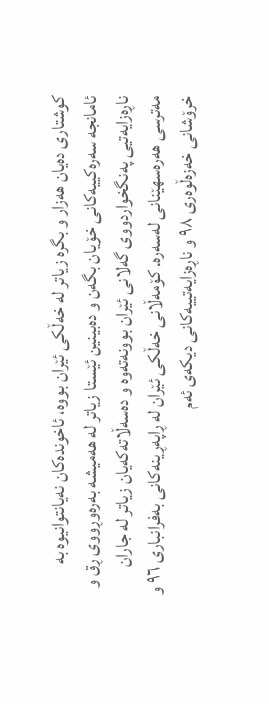کوشتاری دەیان هەزار و بگرە زیاتر لە خەڵکی ئێران بووە، ئاخوندەکان نەیانتوانیوە بە ئامانجە سەرەکییەکانی خۆیان بگەن و دەبینین ئێستا زیاتر لە هەمیشە بەرەوڕووی ڕق و ناڕەزایەتیی پەنگخواردووی گەلانی ئێران بوونەتەوە و دەسەڵاتەکەیان زیاتر لە جاران مەترسی هەرەسهێنانی لەسەرە. کۆمەڵانی خەڵکی ئێران لە ڕاپەڕینەکانی بەفرانباری ٩٦ و خرۆشانی خەزەڵوەری ٩٨ و ناڕەزایەتییەکانی دیکەی ئەم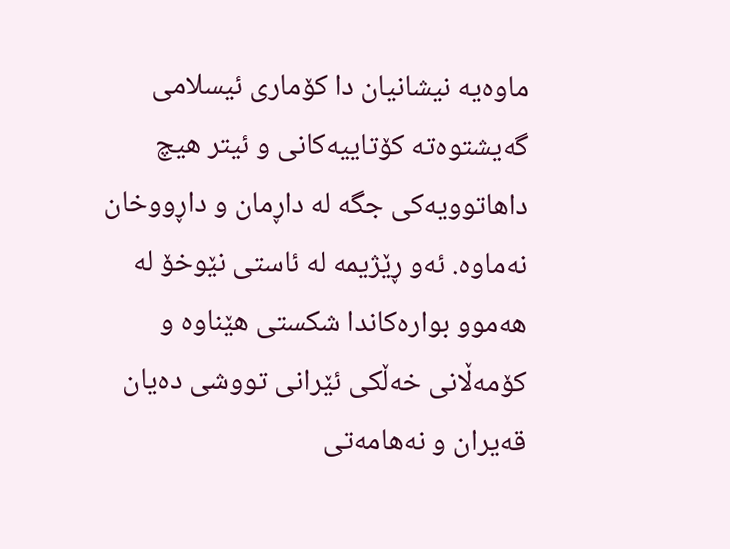ماوەیە نیشانیان دا کۆماری ئیسلامی گەیشتوەتە کۆتاییەکانی و ئیتر هیچ داهاتوویەکی جگە لە داڕمان و داڕووخان نەماوە. ئەو ڕێژیمە لە ئاستی نێوخۆ لە هەموو بوارەکاندا شکستی هێناوە و کۆمەڵانی خەڵکی ئێرانی تووشی دەیان قەیران و نەهامەتی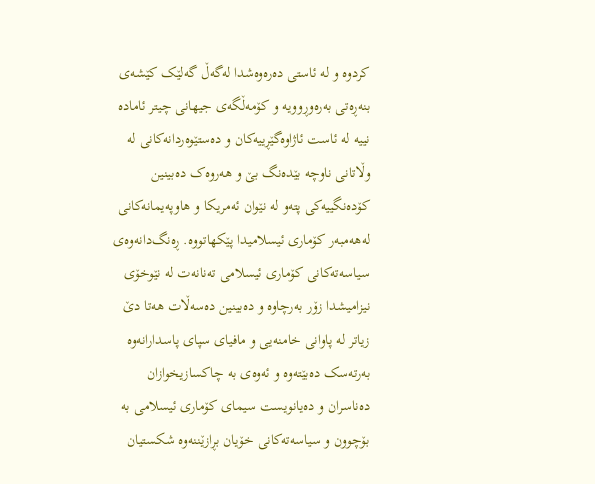کردوە و لە ئاستی دەرەوەشدا لەگەڵ گەلێک کێشەی بنەڕەتی بەرەوڕوویە و کۆمەڵگەی جیهانی چیتر ئامادە نییە لە ئاست ئاژاوەگێڕییەکان و دەستێوەردانەکانی لە وڵاتانی ناوچە بێدەنگ بێ و هەروەک دەبینین کۆدەنگییەکی پتەو لە نێوان ئەمریکا و هاوپەیمانەکانی لەهەمبەر کۆماری ئیسلامیدا پێکهاتووە. ڕەنگ‌دانەوەی سیاسەتەکانی کۆماری ئیسلامی تەنانەت لە نێوخۆی نیزامیشدا زۆر بەرچاوە و دەبینین دەسەڵات هەتا دێ زیاتر لە پاوانی خامنەیی و مافیای سپای پاسدارانەوە بەرتەسک دەبێتەوە و ئەوەی بە چاکسازیخوازان دەناسران و دەیانویست سیمای کۆماری ئیسلامی بە بۆچوون و سیاسەتەکانی خۆیان بڕازێننەوە شکستیان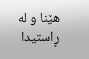هێنا و لە ڕاستیدا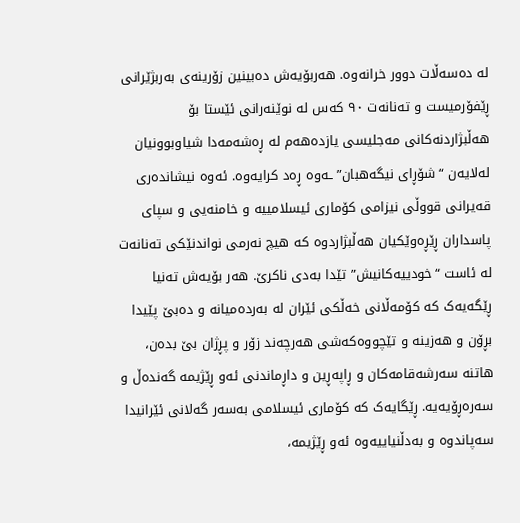لە دەسەڵات دوور خرانەوە. هەربۆیەش دەبینین زۆرینەی بەربژێرانی ڕێفۆرمیست و تەنانەت ٩٠ کەس لە نوێنەرانی ئێستا بۆ هەڵبژاردنەکانی مەجلیسی یازدەهەم لە ڕەشەمەدا شیاوبوونیان لەلایەن “شۆڕای نیگەهبان”ـەوە ڕەد کرایەوە. ئەوە نیشاندەری قەیرانی قووڵی نیزامی کۆماری ئیسلامییە و خامنەیی و سپای پاسداران ڕێڕەوێکیان هەڵبژاردوە کە هیچ نەرمی نواندنێکی تەنانەت لە ئاست “خودییەکانیش” تێدا بەدی ناکرێ. هەر بۆیەش تەنیا ڕێگەیەک کە کۆمەڵانی خەڵکی ئێران لە بەردەمیانە و دەبێ پێیدا بڕۆن و هەزینە و تێچووەکەشی هەرچەند زۆر و پڕژان بێ بدەن، هاتنە سەرشەقامەکان و ڕاپەڕین و داڕماندنی ئەو ڕێژیمە گەندەڵ و سەرەڕۆیەیە. ڕێگایەک کە کۆماری ئیسلامی بەسەر گەلانی ئێرانیدا سەپاندوە و بەدڵنیاییەوە ئەو ڕێژیمە،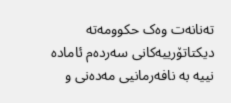تەنانەت وەک حکوومەتە دیکتاتۆرییەکانی سەردەم ئامادە نییە بە نافەرمانیی مەدەنی و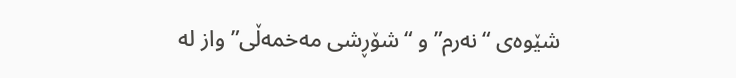شێوەی “نەرم” و “شۆڕشی مەخمەڵی” واز لە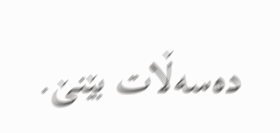دەسەڵات بێنێ.